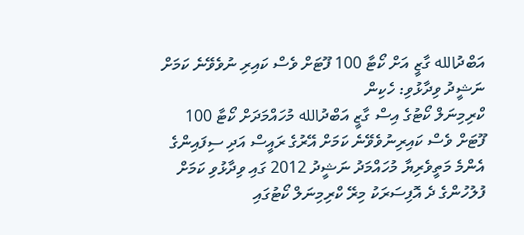އަބްދުالله ގާޒީ އަށް ކޯޓާ 100 ފޫޓަށް ވެސް ކައިރި ނުވެވޭނެ ކަމަށް ނަޝީދު ވިދާޅުވި: ހެކިން
ކްރިމިނަލް ކޯޓުގެ އިސް ގާޒީ އަބްދުالله މުހައްމަދަށް ކޯޓާ 100 ފޫޓަށް ވެސް ކައިރިނުވެވޭނެ ކަމަށް އޭރުގެ ރައީސް އަދި ސިފައިންގެ އެންމެ މަތީވެރިޔާ މުހައްމަދު ނަޝީދު 2012 ގައި ވިދާޅުވި ކަމަށް ފުލުހުންގެ ދެ އޮފިސަރަކު މިރޭ ކްރިމިނަލް ކޯޓުގައި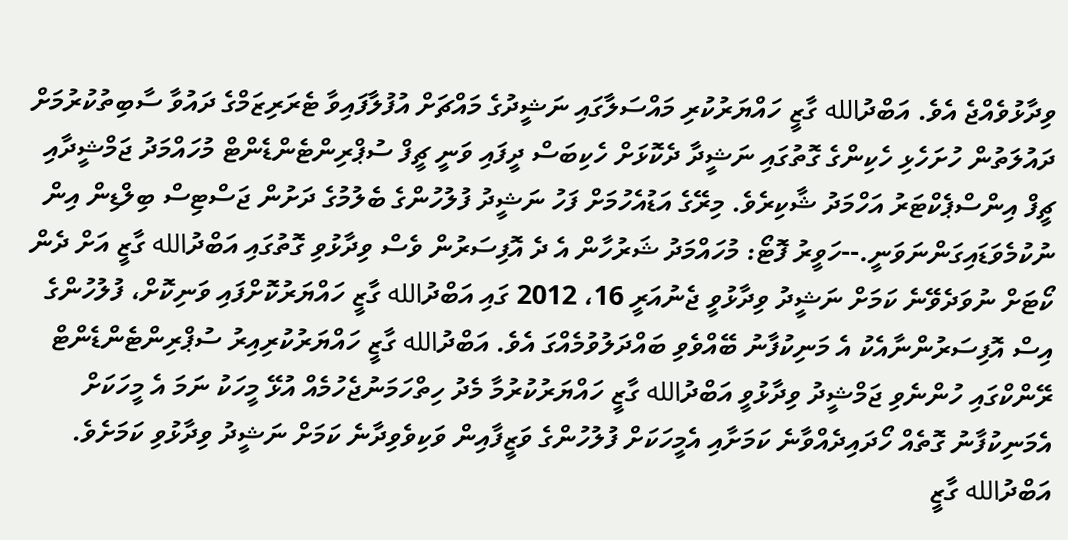ވިދާޅުވެއްޖެ އެވެ. އަބްދުالله ގާޒީ ހައްޔަރުކުރި މައްސަލާގައި ނަޝީދުގެ މައްޗަށް އުފުލާފައިވާ ޓެރަރިޒަމްގެ ދައުވާ ސާބިތުކުރުމަށް ދައުލަތުން ހުށަހެޅި ހެކިންގެ ގޮތުގައި ނަޝީދާ ދެކޮޅަށް ހެކިބަސް ދީފައި ވަނީ ޗީފް ސުޕްރިންޓެންޑެންޓް މުހައްމަދު ޖަމްޝީދާއި ޗީފް އިންސްޕެކްޓަރު އަހްމަދު ޝާކިރެވެ. މިރޭގެ އަޑުއެހުމަށް ފަހު ނަޝީދު ފުލުހުންގެ ބެލުމުގެ ދަށުން ޖަސްޓިސް ބިލްޑިން އިން ނުކުމެވަޑައިގަންނަވަނީ.--ހަވީރު ފޮޓޯ: މުހައްމަދު ޝަރުހާން އެ ދެ އޮފިސަރުން ވެސް ވިދާޅުވި ގޮތުގައި އަބްދުالله ގާޒީ އަށް ދެން ކޯޓަށް ނުވަދެވޭނެ ކަމަށް ނަޝީދު ވިދާޅުވީ ޖެނުއަރީ 16، 2012 ގައި އަބްދުالله ގާޒީ ހައްޔަރުކޮށްފައި ވަނިކޮށް، ފުލުހުންގެ އިސް އޮފިސަރުންނާއެކު އެ މަނިކުފާނު ބޭއްވެވި ބައްދަލުވުމެއްގަ އެވެ. އަބްދުالله ގާޒީ ހައްޔަރުކުރިއިރު ސުޕްރިންޓެންޑެންޓް ރޭންކްގައި ހުންނެވި ޖަމްޝީދު ވިދާޅުވީ އަބްދުالله ގާޒީ ހައްޔަރުކުރުމާ މެދު ހިތްހަމަނުޖެހުމެއް އުޅޭ މީހަކު ނަމަ އެ މީހަކަށް އެމަނިކުފާނު ގޮތެއް ހޯދައިދެއްވާނެ ކަމަށާއި އެމީހަކަށް ފުލުހުންގެ ވަޒީފާއިން ވަކިވެވިދާނެ ކަމަށް ނަޝީދު ވިދާޅުވި ކަމަށެވެ. އަބްދުالله ގާޒީ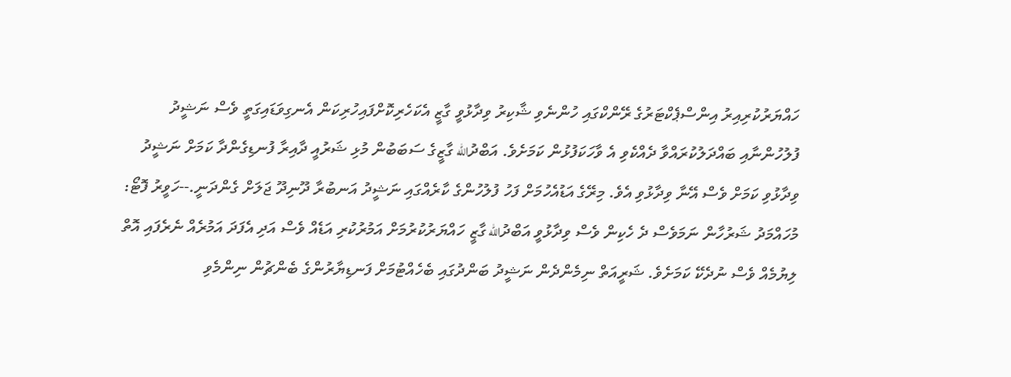ހައްޔަރުކުރިއިރު އިންސްޕެކްޓަރުގެ ރޭންކްގައި ހުންނެވި ޝާކިރު ވިދާޅުވީ ގާޒީ އެކަހެރިކޮށްފައިހުރިކަން އެނގިވަޑައިގަތީ ވެސް ނަޝީދު ފުލުހުންނާއި ބައްދަލުކުރައްވާ ދެއްކެވި އެ ވާހަކަފުޅުން ކަމަށެވެ. އަބްދުالله ގާޒީގެ ސަބަބުން މުޅި ޝަރުއީ ދާއިރާ ފުނޑިގެންދާ ކަމަށް ނަޝީދު ވިދާޅުވި ކަމަށް ވެސް އޭނާ ވިދާޅުވި އެވެ. މިރޭގެ އަޑުއެހުމަށް ފަހު ފުލުހުންގެ ކާރެއްގައި ނަޝީދު އަނބުރާ ދޫނިދޫ ޖަލަށް ގެންދަނީ.--ހަވީރު ފޮޓޯ: މުހައްމަދު ޝަރުހާން ނަމަވެސް ދެ ހެކިން ވެސް ވިދާޅުވީ އަބްދުالله ގާޒީ ހައްޔަރުކުރުމަށް އަމުރުކުރި އަޑެއް ވެސް އަދި އެފަދަ އަމުރެއް ނެރެފައި އޮތް ލިޔުމެއް ވެސް ނުދެކޭ ކަމަށެވެ. ޝަރީއަތް ނިމެންދެން ނަޝީދު ބަންދުގައި ބެހެއްޓުމަށް ފަނޑިޔާރުންގެ ބެންޗުން ނިންމެވި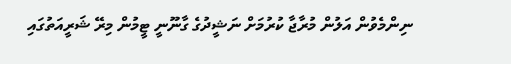ނިންމެވުން އަލުން މުރާޖާ ކުރުމަށް ނަޝީދުގެ ގާނޫނީ ޓީމުން މިރޭ ޝަރީއަތުގައި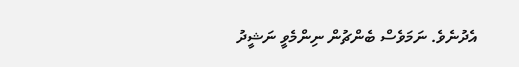އެދުނެވެ. ނަމަވެސް ބެންޗުން ނިންމެވީ ނަޝީދު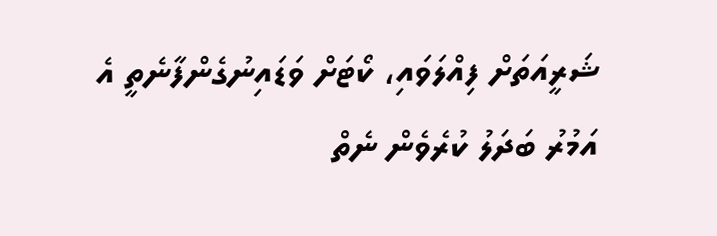ޝަރީއަތަށް ފިއްލަވައި، ކޯޓަށް ވަޑައިނުގެންފާނެތީ އެ އަމުރު ބަދަލު ކުރެވެން ނެތް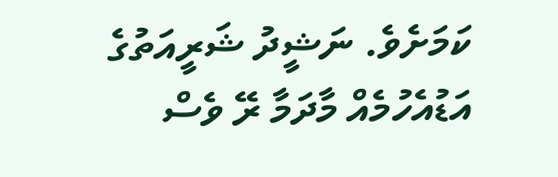ކަމަށެވެ. ނަޝީދު ޝަރީއަތުގެ އަޑުއެހުމެއް މާދަމާ ރޭ ވެސް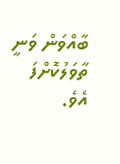ބާއްވަން ވަނީ ތާވަލުކޮށްފަ އެވެ.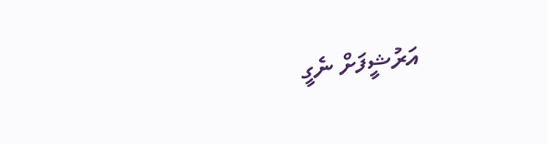އަރުޝީފަށް ނެގީ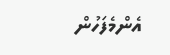އެންމެފަހުން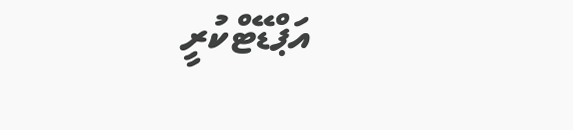އަޕްޑޭޓްކުރީ